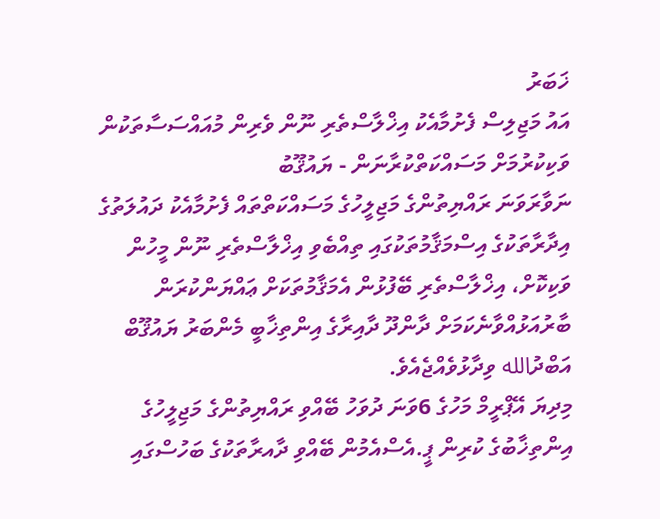ޚަބަރު
އައު މަޖިލިސް ފެށުމާއެކު އިޚްލާސްތެރި ނޫން ވެރިން މުއައްސަސާތަކުން ވަކިކުރުމަށް މަސައްކަތްކުރާނަން - ޔައުޤޫބު
ނަވާރަވަނަ ރައްޔިތުންގެ މަޖިލީހުގެ މަސައްކަތްތައް ފެށުމާއެކު ދައުލަތުގެ އިދާރާތަކުގެ އިސްމަޤާމުތަކުގައި ތިއްބެވި އިޚްލާސްތެރި ނޫން މީހުން ވަކިކޮށް، އިޚްލާސްތެރި ބޭފުޅުން އެމަޤާމުތަކަށް ޢައްޔަންކުރަން ބާރުއަޅުއްވާނެކަމަށް ދާންދޫ ދާއިރާގެ އިންތިޚާބީ މެންބަރު ޔައުޤޫބް އަބްދުالله ވިދާޅުވެއްޖެއެވެ.
މިދިޔަ އޭޕްރީމް މަހުގެ 6ވަނަ ދުވަހު ބޭއްވި ރައްޔިތުންގެ މަޖިލީހުގެ އިންތިޚާބުގެ ކުރިން ޕީ.އެސްއެމުން ބޭއްވި ދާއރާތަކުގެ ބަހުސްގައި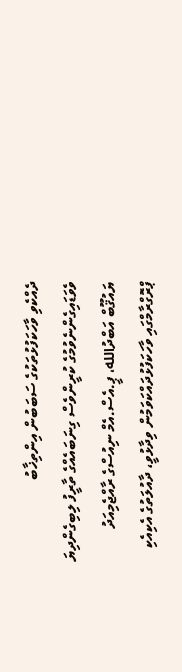ދެއްކެވި ވާހަކަފުޅުތަކުގެ ސަބަބުން އިންތިޚާބު ވެވަޑައިގެންނެވުމުގެ ކުރީންވެސް ގިނަބައެއްގެ ތާރީފު ލިބިގެންދިޔަ ޔައުޤޫބް އަބްދުالله، ޕީ.އެސް.އެމް ނިއުސްގެ ރާއްޖެމިއަދު ޕްރޮގްރާމްގައި ވާހަކަފުޅުދައްކަވަމުން ވިދާޅުވީ، ދާއުލަތުގެ އެކިއެކި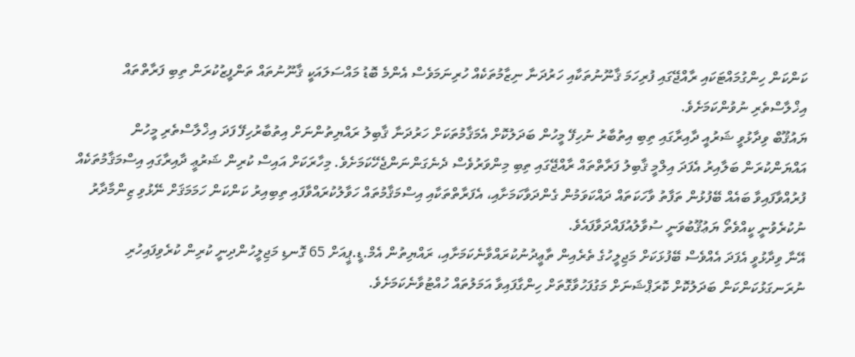ކަންކަން ހިންގުމައްޓަކައި ރާއްޖޭގައި ފުރިހަމަ ޤާނޫނުތަކާއި ހަރުދަނާ ނިޒާމުތަކެއް ހުރިނަމަވެސް އެންމެ ބޮޑު މައްސަލައަކީ ޤާނޫނުތައް ތަންފީޒުކުރަން ތިބި ފަރާތްތައް އިޚްލާސްތެރި ނުވުންކަމަށެވެ.
ޔައުޤޫބް ވިދާޅުވީ ޝަރުއީ ދާއިރާގައި ތިބި އިތުބާރު ނުހިފޭ މީހުން ބަދަލުކޮށް އެމަޤާމުތަކަށް ހަރުދަނާ ޤާބިލު ރައްޔިތުންނަށް އިތުބާރުހިފޭ ފަދަ އިޚްލާސްތެރި މީހުން އައްޔަންކުރަން ބަލާއިރު އެފަދަ އިލްމީ ޤާބިލު ފަރާތްތައް ރާއްޖޭގައި ތިބި މިންވަރުވެސް ދެނެގަންނަންޖެހޭކަމަށެވެ. މިހާރަކަށް އައިސް ކުރިން ޝަރުޢީ ދާއިރާގައި އިސްމަޤާމުތަކެއް ފުރުއްވާފައިވާ ބައެއް ބޭފުޅުން ތަފާތު ވާހަކަތައް ދައްކަވަމުން ގެންދަވާކަމަށާއި، އެފަރާތްތަކާއި އިސްމަޤާމުތައް ހަވާލުކުރައްވާފައި ތިބިއިރު ކަންކަން ހަމަމަޤަށް ނޭޅުވި ޒިންމާދާރު ނުކުރެވުނީ ކީއްވެތޯ ޔަޢުޤޫބުވަނީ ސުވާލުއުފައްދަވާފައެވެ.
އޭނާ ވިދާޅުވީ އެފަދަ އެއްވެސް ބޭފުޅަކަށް މަޖިލީހުގެ ތެރެއިން ތާޢީދުނުކުރައްވާނެކަމަށާއި، ރައްޔިތުން އެމް.ޑީ.ޕީއަށް 65 ގޮނޑި މަޖިލީހުންދިނީ ކުރިން ކުރެވިފައިހުރި ނުރަނގަޅުކަންކަން ބަދަލުކޮށް ކޮރަޕްޝަނަށް މަގުފަހުވާގޮތަށް ހިންގާފައިވާ އަމަލުތައް ހުއްޓުވާނެކަމަށެވެ.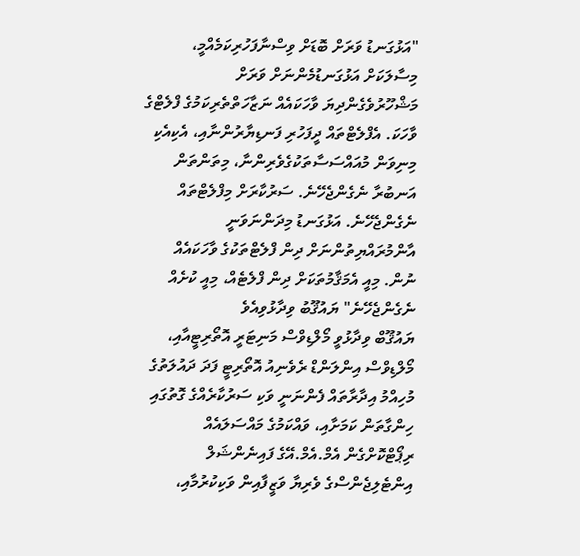"އަޅުގަނޑު ވަރަށް ބޮޑަށް ވިސްނާފަހުރިކަމެއްމީ، މިސާލަކަށް އަޅުގަނޑުމެންނަށް ވަރަށް މަޝްހޫރުވެގެންދިޔަ ވާހަކައެއް ނަޒާހަތްތެރިކަމުގެ ފްލެޓްގެ ވާހަކަ. އެފްލެޓްތައް ދީފަހުރި ފަނޑިޔާރުންނާއި، އެކިއެކި މިނިވަން މުއައްސަސާތަކުގެވެރިންނާ، މިތަންތަން އަނބުރާ ނެގެންޖެހޭނެ. ސަރުކާރަށް މިފްލެޓްތައް ނެގެންޖެހޭނެ. އަޅުގަނޑު މިދަންނަވަނީ އާންމުރައްޔިތުންނަށް ދިން ފްލެޓްތަކުގެ ވާހަކައެއް ނުން. މިއީ އެމަޤާމުތަކަށް ދިން ފްލެޓެއް، މިއީ ކުށެއް ނެގެންޖެހޭނެ" ޔައުޤޫބު ވިދާޅުވިއެވެ
ޔައުޤޫބް ވިދާޅުވީ މޯލްޑިވްސް މަނިޓަރީ އޮތޯރިޓީއާއި، މޯލްޑިވްސް އިންލަންޑް ރެވެނިއު އޮތޯރިޓީ ފަދަ ދައުލަތުގެ މުހިއްމު އިދާރާތައް ފެންނަނީ ވަކި ސަރުކާރެއްގެ ގޮތުގައި ހިންގާތަން ކަމަށާއި، ވައްކަމުގެ މައްސަލައެއް ރިޕޯޓްކޮށްގެން އެމް.އެމް.އޭގެ ފައިނެންޝަލް އިންޓެލިޖެންސްގެ ވެރިޔާ ވަޒީފާއިން ވަކިކުރުމާއި،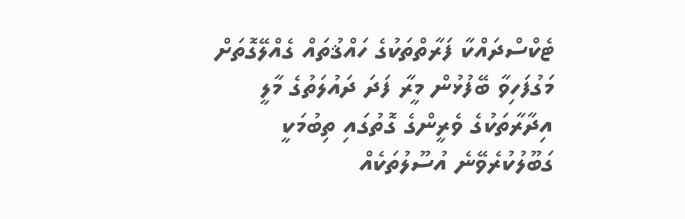ޓެކްސްދައްކާ ފަރާތްތަކުގެ ހައްޤުތައް ގެއްލޭގޮތަށް މަގުފަހިވާ ބޭފުޅުން މީރާ ފަދަ ދައުލަތުގެ މާލީ އިދާރާތަކުގެ ވެރީންގެ ގޮތުގައި ތިބުމަކީ ގަބޫލުކުރެވޭނެ އުސޫލުތަކެއް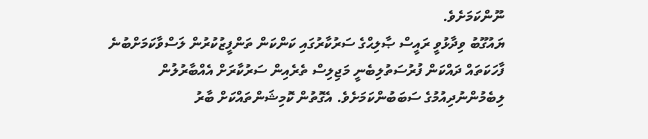ނޫންކަމަށެވެ.
ޔައުގޫބު ވިދާޅުވީ ރައީސް ޞާލިޙްގެ ސަރުކާރުގައި ކަންކަން ތަންފީޒުކުރުން ލަސްވާކަމަށްބުނެ ފާހަކަތައް ދައްކަން ފުރުސަތުލިބެނީ މަޖިލިސް ތެރެއިން ސަރުކާރަށް އެއްބާރުލުން ލިބެމުންނުދިއުމުގެ ސަބަބުންކަމަށެވެ. އެގޮތުން ކޮމިޝަންތައްކަށް ބާރު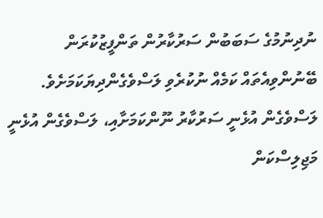ނުދިނުމުގެ ސަބަބުން ސަރުކާރުން ތަންފީޒުކުރަން ބޭނުންވިއެތައް ކަމެއް ނުކުރެވި ލަސްވެގެންދިޔަކަމަށެވެ. ލަސްވެގެން އުޅެނީ ސަރުކާރު ނޫންކަމަށާއި، ލަސްވެގެން އުޅެނީ މަޖިލިސްކަން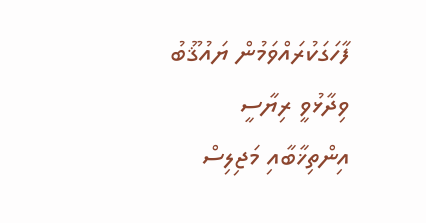ފާހަގަކުރައްވަމުން ޔައުޤޫބު ވިދާޅުވީ ރިޔާސީ އިންތިޚާބާއި މަޖިލިސް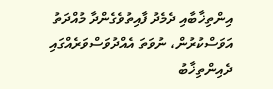އިންތިޚާބާއި ދެމެދު ފާއިތުވެގެންދާ މުއްދަތު އަވަސްކުރުން، ނުވަތަ އެއްދުވަސްވަރެއްގައި ދެއިންތިޚާބު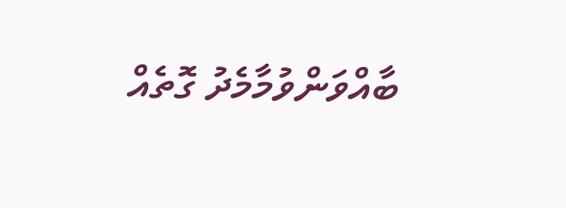ބާއްވަންވުމާމެދު ގޮތެއް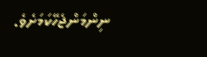ނިންމަންޖެހޭކަމަށެވެ.